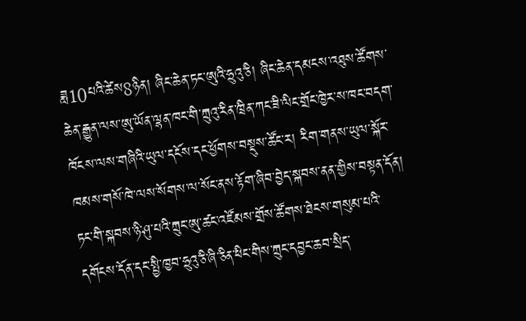ཟླ10པའི་ཚེས8ཉིན། ཞིང་ཆེན་ཏང་ཨུའི་ཧྲུའུ་ཅི། ཞིང་ཆེན་དམངས་འཐུས་ཚོགས་ཆེན་རྒྱུན་ལས་ཨུ་ཡོན་ལྷན་ཁང་གི་ཀྲུའུ་རིན་ཁྲིན་ཀང་ཟི་ལིང་གྲོང་ཁྱེར་ས་ཁང་བདག་ཁོངས་ལས་གཞིའི་ཡུལ་དངོས་དང་ཕྱོགས་བསྡུས་ཚོང་ར། རིག་གནས་ཡུལ་སྐོར་ཁམས་གསོ་ཁེ་ལས་སོགས་ལ་སོང་ནས་རྟོག་ཞིབ་བྱེད་སྐབས་ནན་གྱིས་བསྟན་དོན། ཏང་གི་སྐབས་ཉི་ཤུ་པའི་ཀྲུང་ཨུ་ཚང་འཛོམས་གྲོས་ཚོགས་ཐེངས་གསུམ་པའི་དགོངས་དོན་དང་སྤྱི་ཁྱབ་ཧྲུའུ་ཅི་ཞི་ཅིན་ཕིང་གིས་ཀྲུང་དབྱང་ཆབ་སྲིད་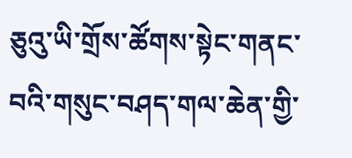ཅུའུ་ཡི་གྲོས་ཚོགས་སྟེང་གནང་བའི་གསུང་བཤད་གལ་ཆེན་གྱི་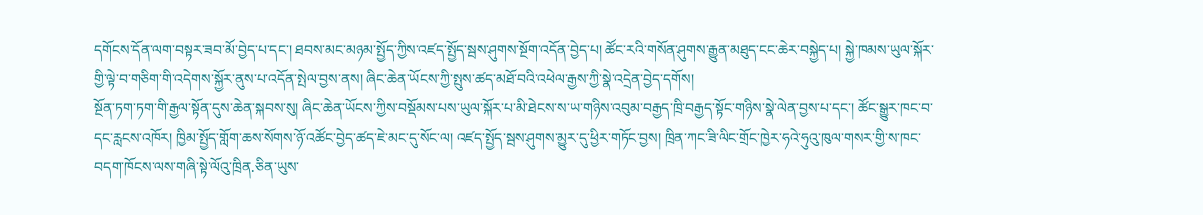དགོངས་དོན་ལག་བསྟར་ཟབ་མོ་བྱེད་པ་དང་། ཐབས་མང་མཉམ་སྤྱོད་ཀྱིས་འཛད་སྤྱོད་སྦས་ཤུགས་སྔོག་འདོན་བྱེད་པ། ཚོང་རའི་གསོན་ཤུགས་རྒྱུན་མཐུད་ངང་ཆེར་བསྐྱེད་པ། སྐྱེ་ཁམས་ཡུལ་སྐོར་གྱི་ལྟེ་བ་གཅིག་གི་འདེགས་སྐྱོར་ནུས་པ་འདོན་སྤེལ་བྱས་ནས། ཞིང་ཆེན་ཡོངས་ཀྱི་སྤུས་ཚད་མཐོ་བའི་འཕེལ་རྒྱས་ཀྱི་སྣེ་འདྲེན་བྱེད་དགོས།
སྔོན་ཏག་ཏག་གི་རྒྱལ་སྟོན་དུས་ཆེན་སྐབས་སུ། ཞིང་ཆེན་ཡོངས་ཀྱིས་བསྡོམས་པས་ཡུལ་སྐོར་པ་མི་ཐེངས་ས་ཡ་གཉིས་འབུམ་བརྒྱད་ཁྲི་བརྒྱད་སྟོང་གཉིས་སྣེ་ལེན་བྱས་པ་དང་། ཚོང་སྒྱུར་ཁང་བ་དང་རླངས་འཁོར། ཁྱིམ་སྤྱོད་གློག་ཆས་སོགས་ཉོ་འཚོང་བྱེད་ཚད་ཇེ་མང་དུ་སོང་ལ། འཛད་སྤྱོད་སྦས་ཤུགས་མྱུར་དུ་ཕྱིར་གཏོང་བྱས། ཁྲིན་ཀང་ཟི་ལིང་གྲོང་ཁྱེར་ཧའེ་ཧུའུ་ཁུལ་གསར་གྱི་ས་ཁང་བདག་ཁོངས་ལས་གཞི་སྟེ་ལོའུ་ཁྲིན.ཅིན་ཡུས་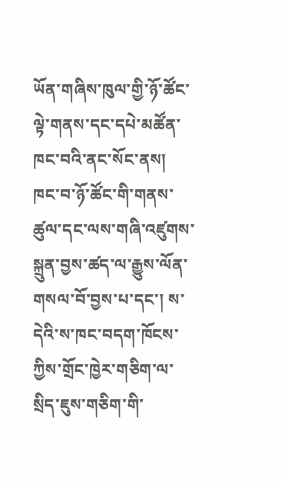ཡོན་གཞིས་ཁུལ་གྱི་ཉོ་ཚོང་ལྟེ་གནས་དང་དཔེ་མཚོན་ཁང་བའི་ནང་སོང་ནས། ཁང་བ་ཉོ་ཚོང་གི་གནས་ཚུལ་དང་ལས་གཞི་འཛུགས་སྐྲུན་བྱས་ཚད་ལ་རྒྱུས་ལོན་གསལ་བོ་བྱས་པ་དང་། ས་དེའི་ས་ཁང་བདག་ཁོངས་ཀྱིས་གྲོང་ཁྱེར་གཅིག་ལ་སྲིད་ཇུས་གཅིག་གི་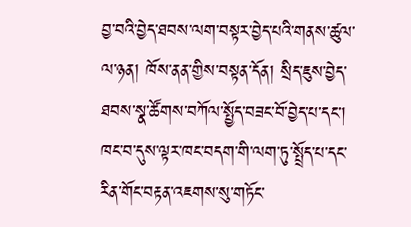བྱ་བའི་བྱེད་ཐབས་ལག་བསྟར་བྱེད་པའི་གནས་ཚུལ་ལ་ཉན། ཁོས་ནན་གྱིས་བསྟན་དོན། སྲིད་ཇུས་བྱེད་ཐབས་སྣ་ཚོགས་བཀོལ་སྤྱོད་བཟང་བོ་བྱེད་པ་དང་། ཁང་བ་དུས་ལྟར་ཁང་བདག་གི་ལག་ཏུ་སྤྲོད་པ་དང་རིན་གོང་བརྟན་འཇགས་སུ་གཏོང་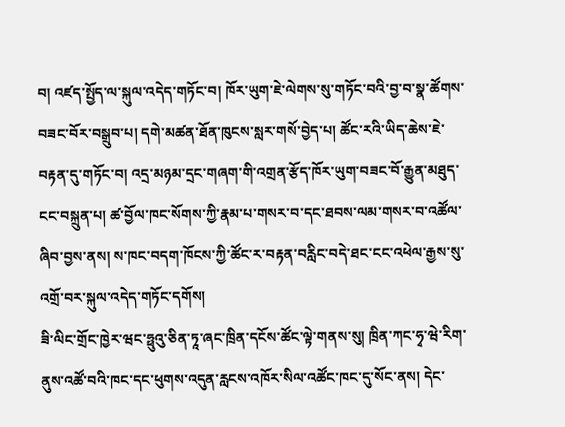བ། འཛད་སྤྱོད་ལ་སྐུལ་འདེད་གཏོང་བ། ཁོར་ཡུག་ཇེ་ལེགས་སུ་གཏོང་བའི་བྱ་བ་སྣ་ཚོགས་བཟང་བོར་བསྒྲུབ་པ། དགེ་མཚན་ཐོན་ཁུངས་སླར་གསོ་བྱེད་པ། ཚོང་རའི་ཡིད་ཆེས་ཇེ་བརྟན་དུ་གཏོང་བ། འདྲ་མཉམ་དྲང་གཞག་གི་འགྲན་རྩོད་ཁོར་ཡུག་བཟང་བོ་རྒྱུན་མཐུད་ངང་བསྐྲུན་པ། ཚ་བྱོལ་ཁང་སོགས་ཀྱི་རྣམ་པ་གསར་བ་དང་ཐབས་ལམ་གསར་བ་འཚོལ་ཞིབ་བྱས་ནས། ས་ཁང་བདག་ཁོངས་ཀྱི་ཚོང་ར་བརྟན་བརླིང་བདེ་ཐང་ངང་འཕེལ་རྒྱས་སུ་འགྲོ་བར་སྐུལ་འདེད་གཏོང་དགོས།
ཟི་ལིང་གྲོང་ཁྱེར་ཝང་ཧྥུའུ་ཅིན་ཏཱ་ཞང་ཁྲིན་དངོས་ཚོང་ལྟེ་གནས་སུ། ཁྲིན་ཀང་ཧྭ་ཝེ་རིག་ནུས་འཚོ་བའི་ཁང་དང་ཕུགས་འདུན་རླངས་འཁོར་སིལ་འཚོང་ཁང་དུ་སོང་ནས། དེང་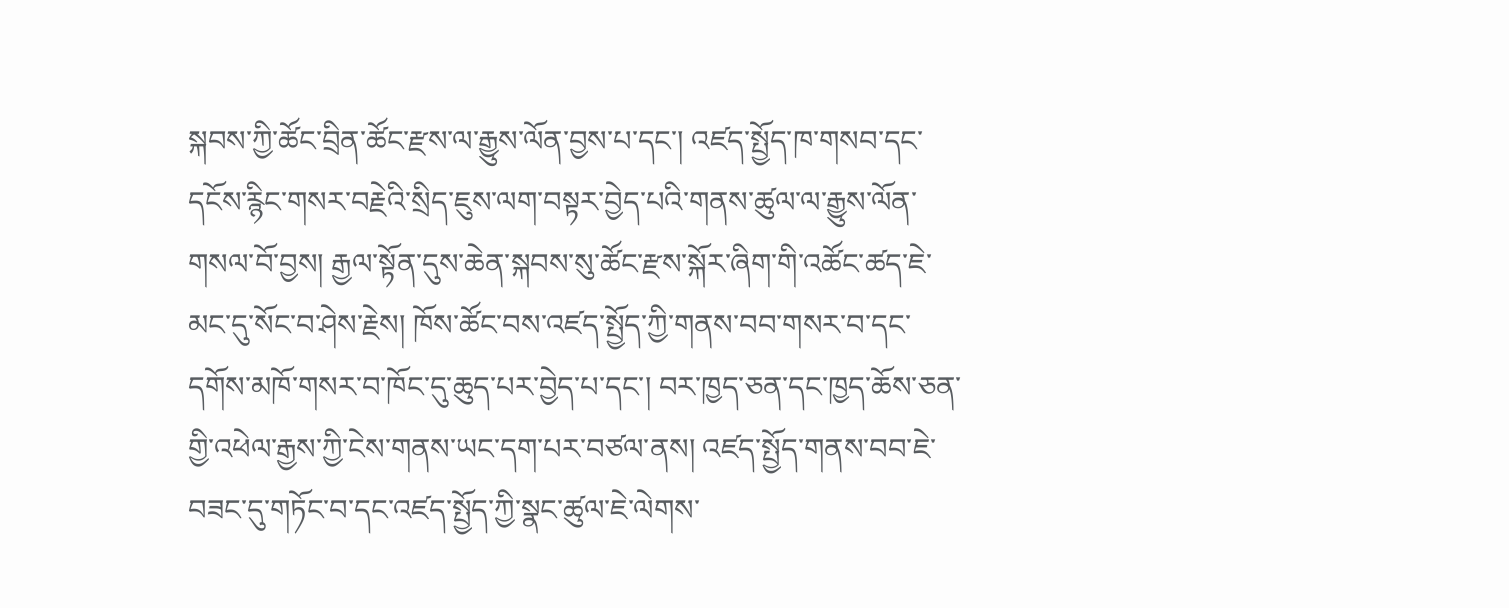སྐབས་ཀྱི་ཚོང་བྲིན་ཚོང་རྫས་ལ་རྒྱུས་ལོན་བྱས་པ་དང་། འཛད་སྤྱོད་ཁ་གསབ་དང་དངོས་རྙིང་གསར་བརྗེའི་སྲིད་ཇུས་ལག་བསྟར་བྱེད་པའི་གནས་ཚུལ་ལ་རྒྱུས་ལོན་གསལ་བོ་བྱས། རྒྱལ་སྟོན་དུས་ཆེན་སྐབས་སུ་ཚོང་རྫས་སྐོར་ཞིག་གི་འཚོང་ཚད་ཇེ་མང་དུ་སོང་བ་ཤེས་རྗེས། ཁོས་ཚོང་བས་འཛད་སྤྱོད་ཀྱི་གནས་བབ་གསར་བ་དང་དགོས་མཁོ་གསར་བ་ཁོང་དུ་ཆུད་པར་བྱེད་པ་དང་། བར་ཁྱད་ཅན་དང་ཁྱད་ཆོས་ཅན་གྱི་འཕེལ་རྒྱས་ཀྱི་ངེས་གནས་ཡང་དག་པར་བཙལ་ནས། འཛད་སྤྱོད་གནས་བབ་ཇེ་བཟང་དུ་གཏོང་བ་དང་འཛད་སྤྱོད་ཀྱི་སྣང་ཚུལ་ཇེ་ལེགས་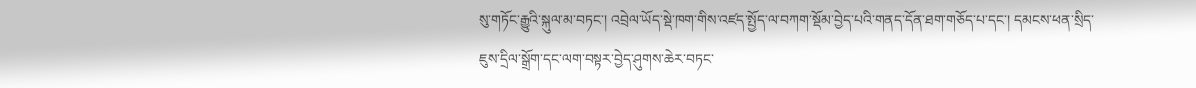སུ་གཏོང་རྒྱུའི་སྐུལ་མ་བཏང་། འབྲེལ་ཡོད་སྡེ་ཁག་གིས་འཛད་སྤྱོད་ལ་བཀག་སྡོམ་བྱེད་པའི་གནད་དོན་ཐག་གཅོད་པ་དང་། དམངས་ཕན་སྲིད་ཇུས་དྲིལ་སྒྲོག་དང་ལག་བསྟར་བྱེད་ཤུགས་ཆེར་བཏང་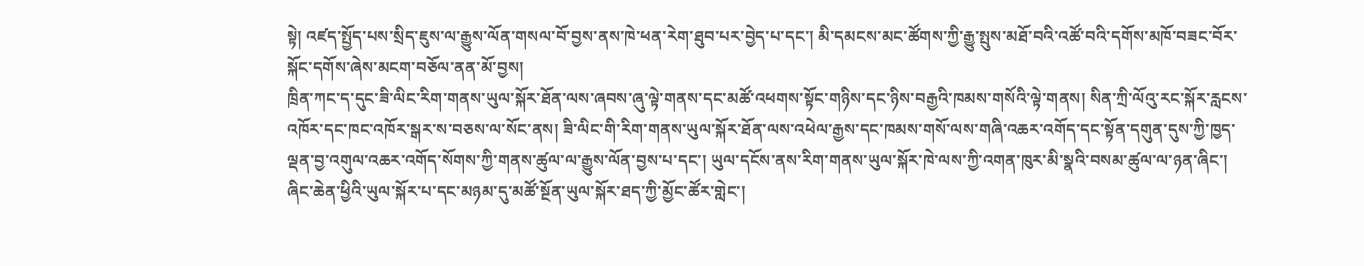སྟེ། འཛད་སྤྱོད་པས་སྲིད་ཇུས་ལ་རྒྱུས་ལོན་གསལ་བོ་བྱས་ནས་ཁེ་ཕན་རེག་ཐུབ་པར་བྱེད་པ་དང་། མི་དམངས་མང་ཚོགས་ཀྱི་རྒྱུ་སྤུས་མཐོ་བའི་འཚོ་བའི་དགོས་མཁོ་བཟང་བོར་སྐོང་དགོས་ཞེས་མངག་བཅོལ་ནན་མོ་བྱས།
ཁྲིན་ཀང་ད་དུང་ཟི་ལིང་རིག་གནས་ཡུལ་སྐོར་ཐོན་ལས་ཞབས་ཞུ་ལྟེ་གནས་དང་མཚོ་འཕགས་སྟོང་གཉིས་དང་ཉིས་བརྒྱའི་ཁམས་གསོའི་ལྟེ་གནས། སིན་ཀྲི་ལོའུ་རང་སྐོར་རླངས་འཁོར་དང་ཁང་འཁོར་སྒར་ས་བཅས་ལ་སོང་ནས། ཟི་ལིང་གི་རིག་གནས་ཡུལ་སྐོར་ཐོན་ལས་འཕེལ་རྒྱས་དང་ཁམས་གསོ་ལས་གཞི་འཆར་འགོད་དང་སྟོན་དགུན་དུས་ཀྱི་ཁྱད་ལྡན་བྱ་འགུལ་འཆར་འགོད་སོགས་ཀྱི་གནས་ཚུལ་ལ་རྒྱུས་ལོན་བྱས་པ་དང་། ཡུལ་དངོས་ནས་རིག་གནས་ཡུལ་སྐོར་ཁེ་ལས་ཀྱི་འགན་ཁུར་མི་སྣའི་བསམ་ཚུལ་ལ་ཉན་ཞིང་། ཞིང་ཆེན་ཕྱིའི་ཡུལ་སྐོར་པ་དང་མཉམ་དུ་མཚོ་སྔོན་ཡུལ་སྐོར་ཐད་ཀྱི་མྱོང་ཚོར་གླེང་།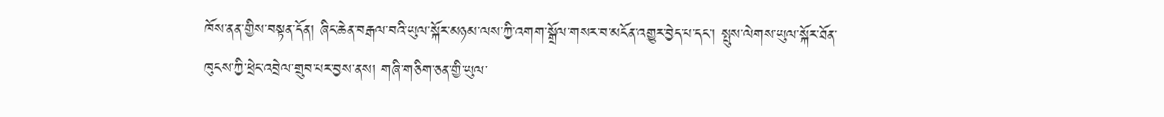ཁོས་ནན་གྱིས་བསྟན་དོན། ཞིང་ཆེན་བརྒལ་བའི་ཡུལ་སྐོར་མཉམ་ལས་ཀྱི་འགག་སྒྲོལ་གསར་བ་མངོན་འགྱུར་བྱེད་པ་དང་། སྤུས་ལེགས་ཡུལ་སྐོར་ཐོན་ཁུངས་ཀྱི་ཕྲེང་འབྲེལ་གྲུབ་པར་བྱས་ནས། གཞི་གཅིག་ཅན་གྱི་ཡུལ་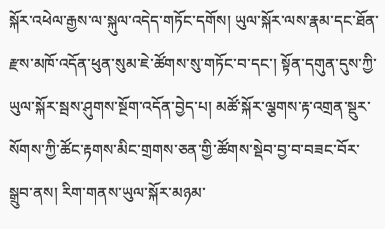སྐོར་འཕེལ་རྒྱས་ལ་སྐུལ་འདེད་གཏོང་དགོས། ཡུལ་སྐོར་ལས་རྣམ་དང་ཐོན་རྫས་མཁོ་འདོན་ཕུན་སུམ་ཇེ་ཚོགས་སུ་གཏོང་བ་དང་། སྟོན་དགུན་དུས་ཀྱི་ཡུལ་སྐོར་སྦས་ཤུགས་སྔོག་འདོན་བྱེད་པ། མཚོ་སྐོར་ལྕགས་རྟ་འགྲན་སྡུར་སོགས་ཀྱི་ཚོང་རྟགས་མིང་གྲགས་ཅན་གྱི་ཚོགས་སྡེབ་བྱ་བ་བཟང་བོར་སྒྲུབ་ནས། རིག་གནས་ཡུལ་སྐོར་མཉམ་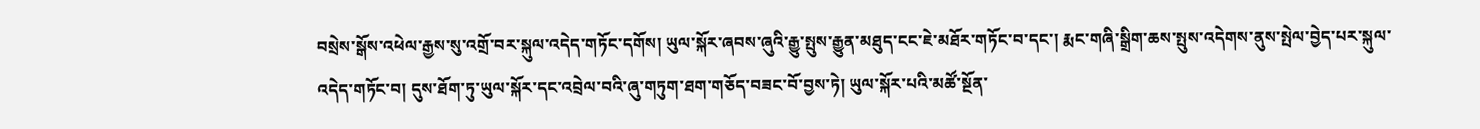བསྲེས་སྒོས་འཕེལ་རྒྱས་སུ་འགྲོ་བར་སྐུལ་འདེད་གཏོང་དགོས། ཡུལ་སྐོར་ཞབས་ཞུའི་རྒྱུ་སྤུས་རྒྱུན་མཐུད་ངང་ཇེ་མཐོར་གཏོང་བ་དང་། རྨང་གཞི་སྒྲིག་ཆས་སྤུས་འདེགས་ནུས་སྤེལ་བྱེད་པར་སྐུལ་འདེད་གཏོང་བ། དུས་ཐོག་ཏུ་ཡུལ་སྐོར་དང་འབྲེལ་བའི་ཞུ་གཏུག་ཐག་གཅོད་བཟང་བོ་བྱས་ཏེ། ཡུལ་སྐོར་པའི་མཚོ་སྔོན་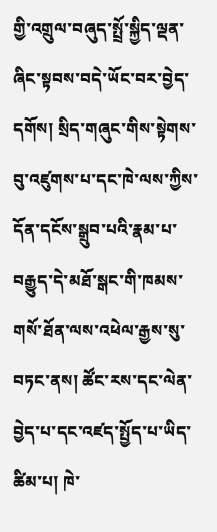གྱི་འགྲུལ་བཞུད་སྤྲོ་སྐྱིད་ལྡན་ཞིང་སྟབས་བདེ་ཡོང་བར་བྱེད་དགོས། སྲིད་གཞུང་གིས་སྟེགས་བུ་འཛུགས་པ་དང་ཁེ་ལས་ཀྱིས་དོན་དངོས་སྒྲུབ་པའི་རྣམ་པ་བརྒྱུད་དེ་མཐོ་སྒང་གི་ཁམས་གསོ་ཐོན་ལས་འཕེལ་རྒྱས་སུ་བཏང་ནས། ཚོང་རས་དང་ལེན་བྱེད་པ་དང་འཛད་སྤྱོད་པ་ཡིད་ཚིམ་པ། ཁེ་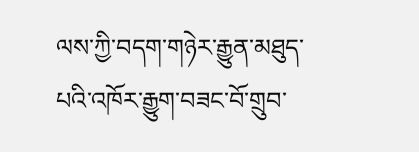ལས་ཀྱི་བདག་གཉེར་རྒྱུན་མཐུད་པའི་འཁོར་རྒྱུག་བཟང་བོ་གྲུབ་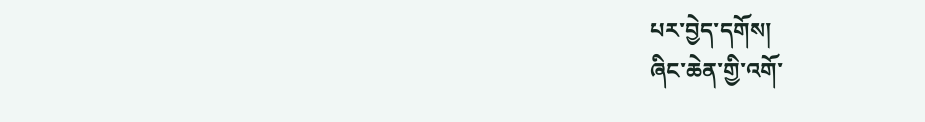པར་བྱེད་དགོས།
ཞིང་ཆེན་གྱི་འགོ་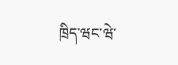ཁྲིད་ཝང་ཝེ་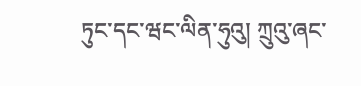ཏུང་དང་ཝང་ལིན་ཧུའུ། ཀྲུའུ་ཞང་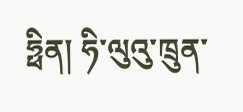ཧྥིན། ཧི་ལུའུ་ཁྲུན་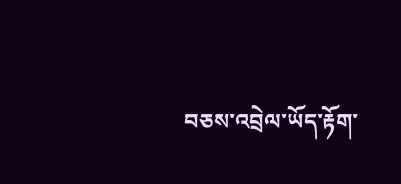བཅས་འབྲེལ་ཡོད་རྟོག་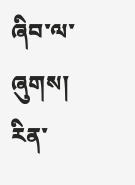ཞིབ་ལ་ཞུགས།
རིན་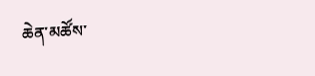ཆེན་མཚོས་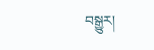བསྒྱུར།